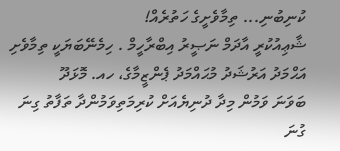ކުނިބުނި... ތިމާވެށީގެ ހަތުރެއް!
ޝާޢިއުކުރީ އާދަމް ނަޞީރު އިބްރާހީމް . ހިމެނޭބަޔަކީ ތިމާވެށި
އަޙްމަދު އަރުޝަދު މުޙައްމަދު ޕެންޒީމާގެ، ހއ. މޮޅަދޫ
ބަވަނަ ވަމުން މިދާ ދުނިޔެއަށް ކުރިމަތިވަމުންދާ ތަފާތު ގިނަ ގުނަ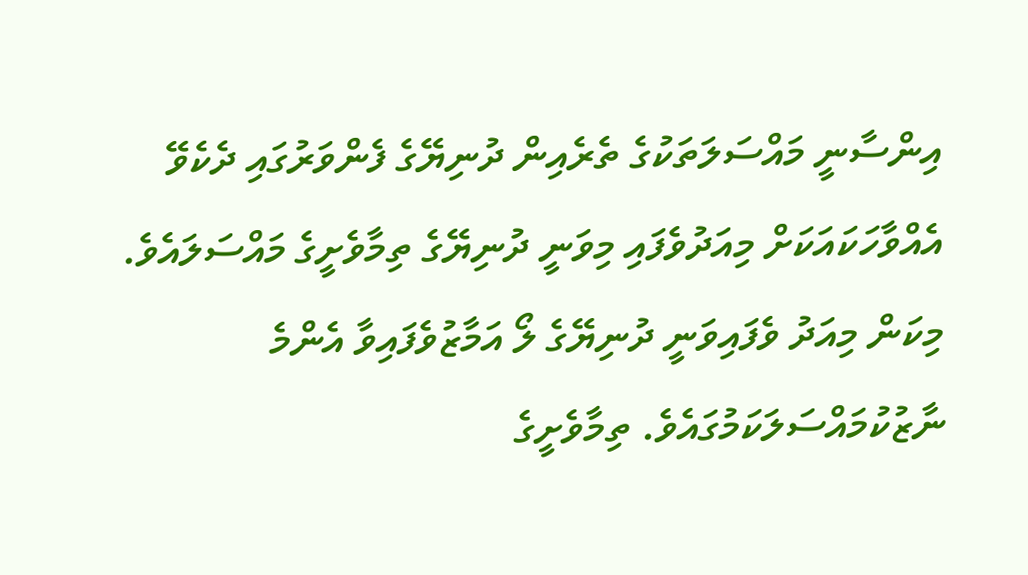އިންސާނީ މައްސަލަތަކުގެ ތެރެއިން ދުނިޔޭގެ ފެންވަރުގައި ދެކެވޭ އެއްވާހަކައަކަށް މިއަދުވެފައި މިވަނީ ދުނިޔޭގެ ތިމާވެށީގެ މައްސަލައެވެ. މިކަން މިއަދު ވެފައިވަނީ ދުނިޔޭގެ ލޯ އަމާޒުވެފައިވާ އެންމެ ނާޒުކުމައްސަލަކަމުގައެވެ. ތިމާވެށީގެ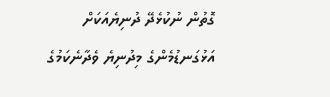ގޮތުން ނުކުޅެދޭ ދުނިޔެއަކަށް އަޅުގަނޑުމެންގެ މިދުނިޔެ ވެދާނެކަމުގެ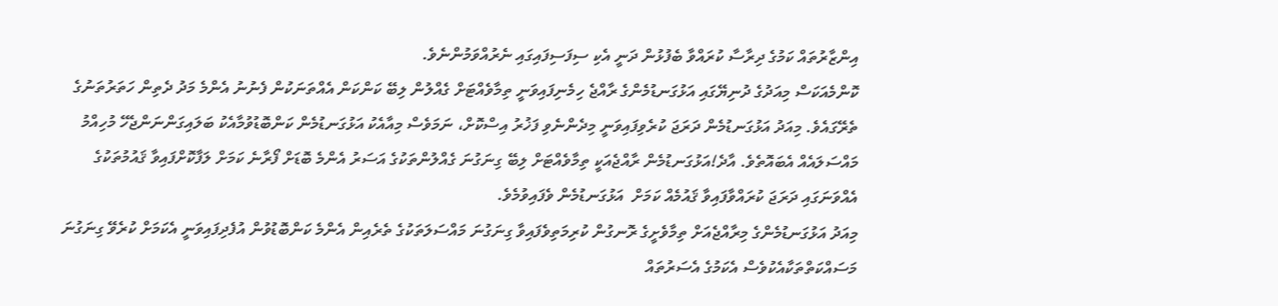އިންޒާރުތައް ކަމުގެ ދިރާސާ ކުރައްވާ ބެފުޅުން ދަނީ އެކި ސިފަސިފައިގައި ނެރުއްވަމުންނެވެ.
ކޮންމެއަކަސް މިއަދުގެ ދުނިޔޭގައި އަޅުގަނޑުމެންގެ ރާއްޖެ ހިމެނިފައިވަނީ ތިމާވެއްޓަށް ގެއްލުން ލިބޭ ކަންކަން އެއްތަނަކުން ފެނުނު އެންމެ މަދު ދެތިން ހަތަރުތަނުގެ ތެރޭގައެވެ. މިއަދު އަޅުގަނޑުމެން ދަރަޖަ ކުރެވިފައިވަނީ މިދެންނެވި ފަޚުރު އިސްކޮށް، ނަމަވެސް މިއާއެކު އަޅުގަނޑުމެން ކަންބޮޑުވުމާއެކު ބަލައިގަންނަންޖެހޭ މުހިއްމު މައްސަލައެއް އެބައޮތެވެ. އާދެ!އަޅުގަނޑުމެން ރާއްޖެއަކީ ތިމާވެއްޓަށް ލިބޭ ގިނަގުނަ ގެއްލުންތަކުގެ އަސަރު އެންމެ ބޮޑަށް ފޯރާނެ ކަމަށް ލަފާކޮށްފައިވާ ޤައުމުތަކުގެ އެއްވަނަގައި ދަރަޖަ ކުރައްވާފައިވާ ޤައުމެއް ކަމަށް  އަޅުގަނޑުމެން ވެފައިވުމެވެ.
މިއަދު އަޅުގަނޑުމެންގެ މިރާއްޖެއަށް ތިމާވެށީގެ ރޮނގުން ކުރިމަތިވެފައިވާ ގިނަގުނަ މައްސަލަތަކުގެ ތެރެއިން އެންމެ ކަންބޮޑުވުން އުފެދިފައިވަނީ އެކަމަށް ކުރެވޭ ގިނަގުނަ މަސައްކަތްތަކާއެކުވެސް އެކަމުގެ އެސަރުތައް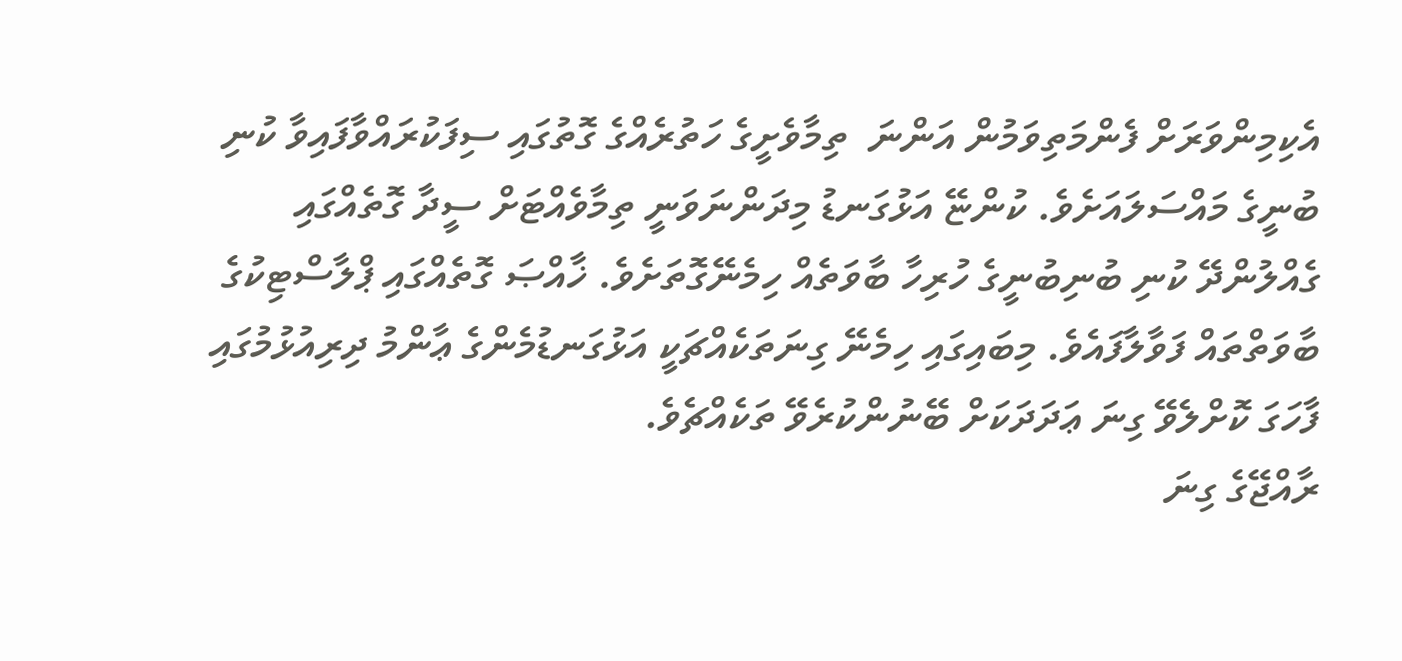އެކިމިންވަރަށް ފެންމަތިވަމުން އަންނަ  ތިމާވެށީގެ ހަތުރެއްގެ ގޮތުގައި ސިފަކުރައްވާފައިވާ ކުނި ބުނީގެ މައްސަލައަށެވެ. ކުންޏޭ އަޅުގަނޑު މިދަންނަވަނީ ތިމާވެއްޓަށް ސީދާ ގޮތެއްގައި ގެއްލުންދޭ ކުނި ބުނިބުނީގެ ހުރިހާ ބާވަތެއް ހިމެނޭގޮތަށެވެ. ޚާއްޞަ ގޮތެއްގައި ޕްލާސްޓިކުގެ ބާވަތްތައް ފަވާލާފައެވެ. މިބައިގައި ހިމެނޭ ގިނަތަކެއްޗަކީ އަޅުގަނޑުމެންގެ ޢާންމު ދިރިއުޅުމުގައި ފާހަގަ ކޮށްލެވޭ ގިނަ ޢަދަދަކަށް ބޭނުންކުރެވޭ ތަކެއްޗެވެ.
ރާއްޖޭގެ ގިނަ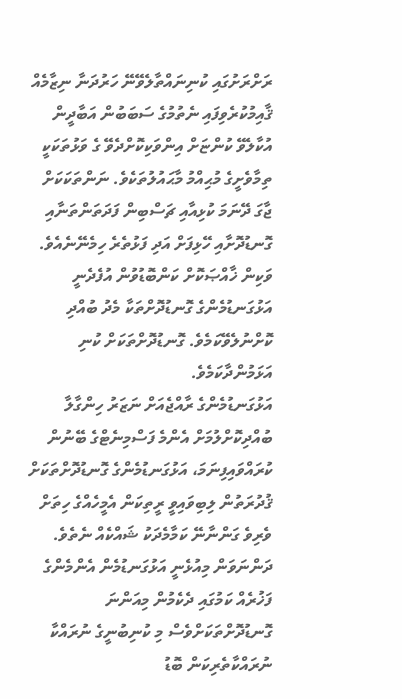ރަށްރަށުގައި ކުނިނައްތާލެވޭނޭ ހަރުދަނާ ނިޒާމެއް ޤާއިމުކުރެވިފައި ނެތުމުގެ ސަބަބުން އަބާދީން އުކާލެވޭ ކުންޏަށް އިންވަކިކޮށްދެވޭ ގެ ވަޅުތަކަކީ ތިމާވެށީގެ މުޙިއްމު މާޙައުލުތަކެވެ. ނަންތަކަކަށް ޖާގަ ދޭނަމަ ކުޅިއާއި ޗަސްބިން ފަދަތަންތަނާއި ގޮނޑުދޮށާއި ހޭޅިފަށް އަދި ފަޅުތެރެ ހިމެނޭނެއެވެ. ވަކިން ޚާއްޞަކޮށް ކަންބޮޑުވުން އުފެދެނީ އަޅުގަނޑުމެންގެ ގޮނޑުދޮށްތަކާ މެދު ބުއްދި ކޮށްނުލެވޭކަމެވެ. ގޮނޑުދޮށްތަކަށް ކުނި އަޅަމުންދާކަމެވެ.
އަޅުގަނޑުމެންގެ ރާއްޖެއަށް ނަޒަރު ހިންގާލާ ބުއްދިކޮށްލުމަށް އެންމެ ފަސްމިނެޓްގެ ބޭނުން ކުރައްވައިފިނަމަ، އަޅުގަނޑުމެންގެ ގޮނޑުދޮށްތަކަށް ޤުދުރަތުން ލިބިވައިވީ ރީތިކަން އެމީހެއްގެ ހިތަށް ވެރިވެ ގަންނާނޭ ކަމާމެދަކު ޝައްކެއް ނެތެވެ. ދަންނަވަން މިއުޅެނީ އަޅުގަނޑުމެން އެންމެންގެ ފަޚުރެއް ކަމުގައި ދެކެމުން މިއަންނަ ގޮނޑުދޮށްތަކަށްވެސް މި ކުނިބުނީގެ ނުރައްކާ ނުރައްކާތެރިކަން ބޮޑު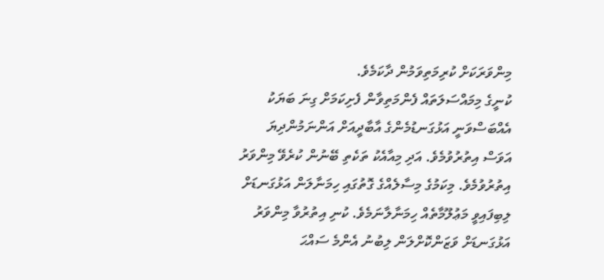މިންވަރަކަށް ކުރިމަތިވަމުން ދާކަމެވެ.
ކުނީގެ މިމައްސަލަތައް ފެންމަތިވާން ފެށިކަމަށް ގިނަ ބަޔަކު އެއްބަސްވަނީ އަޅުގަނޑުމެންގެ އާބާދީއަށް އަންނަމުންދިޔަ އަވަސް އިތުރުވުމެވެ. އަދި މިއާއެކު ތަކެތި ބޭނުން ކުރެވޭ މިންވަރު އިތުރުވުމެވެ. މިކަމުގެ މިސާލެއްގެ ގޮތުގައި ހިމަނާލަން އަޅުގަނޑަށް ލިބިފައިވީ މަޢުލޫމާތެއް ހިމަނާލާނަމެވެ. ކުނި އިތުރުވާ މިންވަރު އަޅުގަނޑަށް ވަޒަންކޮށްލަން ލިބުނު އެންމެ ސައްޙަ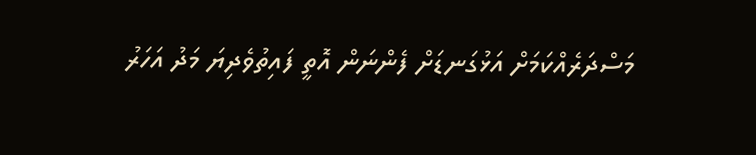މަސްދަރެއްކަމަށް އަޅުގަނޑަށް ފެންނަން އޮތީ ފައިތުވެދިޔަ މަދު އަހަރު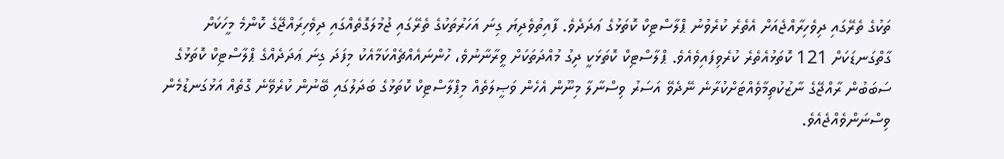ތަކުގެ ތެރޭގައި ދިވެހިރާއްޖެއަށް އެތެރެ ކުރެވުނު ޕްލާސްޓިކް ކޮތަޅުގެ ޢަދަދެވެ. ފާއިތުވެދިޔަ ގިނަ އަހަރުތަކުގެ ތެރޭގައި ޖުމުލަގޮތެއްގައި ދިވެހިރައްޖޭގެ ކޮންމެ މީހަކަށް ގާތްގަނޑަކަށް 121 ކޮތަޅުއެތެރެ ކުރެވިފައިވެއެވެ. ޕްލާސްޓިކް ކޮތަޅަކީ ދިގު މުއްދަތަކަށް ވީރާނާނުވެ، ހުންނައެއްޗެއްކަމާއެކު މިފަދަ ގިނަ ޢަދަދެއްގެ ޕްލާސްޓިކް ކޮތަޅުގެ ސަބަބުން ރާއްޖޭގެ ނާޒުކުތިމާވެއްޓަށްކުރާނެ ނޭދެވޭ އަސަރު ވިސްނާލާ މިނޫން އެހެން ވަޞީލަތެއް މިޕްލާސްޓިކް ކޮތަޅުގެ ބަދަލުގައި ބޭނުން ކުރެވޭނެ ގޮތެއް އަޅުގަނޑުމެން ވިސްނަންވެއްޖެއެވެ.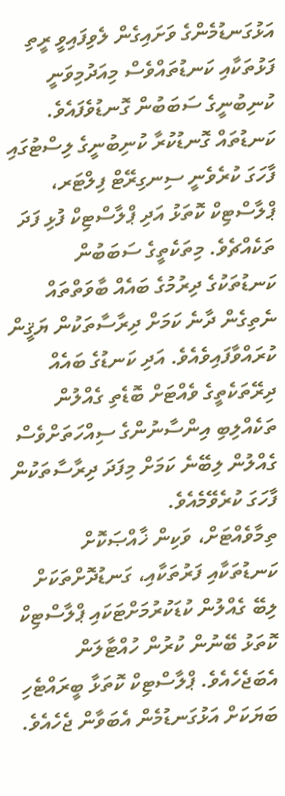އަޅުގަނޑުމެންގެ ވަށައިގެން ލެވިފައިވީ ރީތި ފަޅުތަކާއި ކަނޑުތައްވެސް މިއަދުމިވަނީ ކުނިބުނީގެ ސަބަބުން ގޮނޑުވެފައެވެ. ކަނޑުތައް ގޮނޑުކުރާ ކުނިބުނީގެ ލިސްޓުގައި ފާހަގަ ކުރެވެނީ ސިނގިރޭޓް ފިލްޓަރ، ޕްލާސްޓިކް ކޮތަޅު އަދި ޕްލާސްޓިކް ފުޅި ފަދަ ތަކެއްޗެވެ. މިތަކެތީގެ ސަބަބުން ކަނޑުތަކުގެ ދިރުމުގެ ބައެއް ބާވަތްތައް ނެތިގެން ދާނެ ކަމަށް ދިރާސާތަކުން ޔަޤީން ކުރައްވާފައިވެއެވެ. އަދި ކަނޑުގެ ބައެއް ދިރޭތަކެތީގެ ވެއްޓަށް ބޮޑެތި ގެއްލުން ތަކެއްލިބި އިންސާނުންގެ ސިއްހަތަށްވެސް ގެއްލުން ލިބޭނެ ކަމަށް މިފަދަ ދިރާސާތަކުން ފާހަގަ ކުރެވޭމެއެވެ.
ތިމާވެއްޓަށް، ވަކިން ޚާއްޞަކޮށް ކަނޑުތަކާއި ފަރުތަކާއި، ގަނޑުދޮށްތަކަށް ލިބޭ ގެއްލުން ކުޑަކުރުމަށްޓަކައި ޕްލާސްޓިކް ކޮތަޅު ބޭނުން ކުރުން ހުއްޓާލަން އެބަޖެހެއެވެ. ޕްލާސްޓިކް ކޮތަޅާ ބީރައްޓެހި ބަޔަކަށް އަޅުގަނޑުމެން އެބަވާން ޖެހެއެވެ.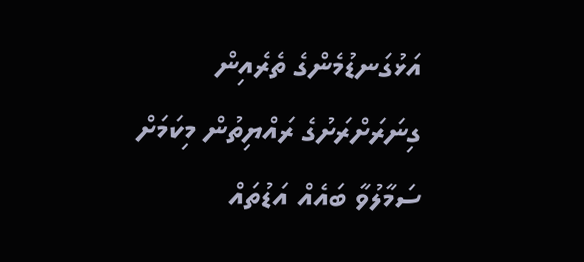އަޅުގަނޑުމެންގެ ތެރެއިން ގިނަރަށްރަށުގެ ރައްޔިތުން މިކަމަށް ސަމާލުވާ ބައެއް އަޑުތައް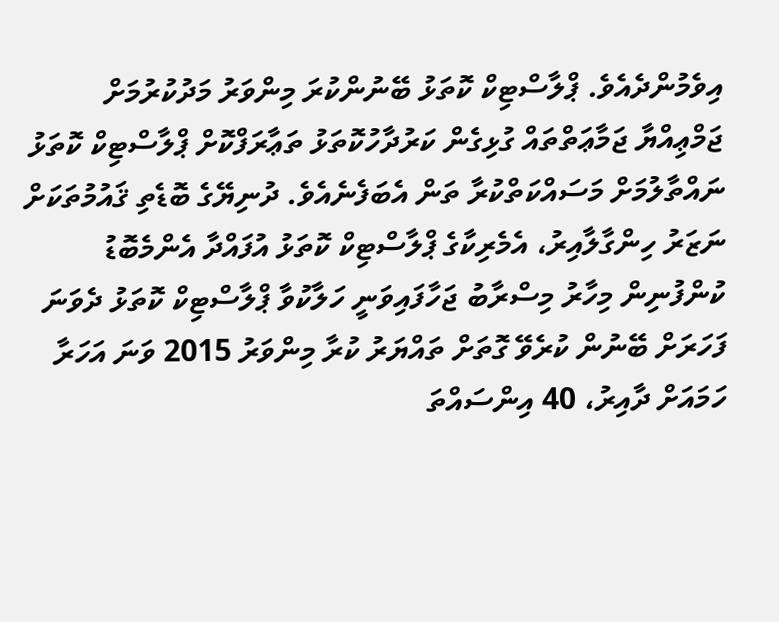އިވެމުންދެއެވެ. ޕްލާސްޓިކް ކޮތަޅު ބޭނުންކުރަ މިންވަރު މަދުކުރުމަށް ޖަމްޢިއްޔާ ޖަމާޢަތްތައް ގުޅިގެން ކަރުދާހުކޮތަޅު ތަޢާރަފްކޮށް ޕްލާސްޓިކް ކޮތަޅު ނައްތާލުމަށް މަސައްކަތްކުރާ ތަން އެބަފެނެއެވެ. ދުނިޔޭގެ ބޮޑެތި ޤައުމުތަކަށް ނަޒަރު ހިންގާލާއިރު، އެމެރިކާގެ ޕްލާސްޓިކް ކޮތަޅު އުފައްދާ އެންމެބޮޑު ކުންފުނިން މިހާރު މިސްރާބު ޖަހާފައިވަނީ ހަލާކުވާ ޕްލާސްޓިކް ކޮތަޅު ދެވަނަ ފަހަރަށް ބޭނުން ކުރެވޭ ގޮތަށް ތައްޔަރު ކުރާ މިންވަރު 2015 ވަނަ އަހަރާ ހަމައަށް ދާއިރު، 40 އިންސައްތަ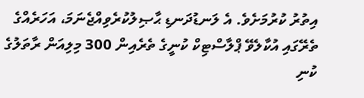އިތުރު ކުރުމަށެވެ. އެ ލަނޑުދަނޑި ޙާޞިލުކުރެވިއްޖެނަމަ، އަހަރެއްގެ ތެރޭގައި އުކާލެވޭ ޕްލާސްޓިކް ކުނީގެ ތެރެއިން 300 މިލިއަން ރާތަލުގެ ކުނި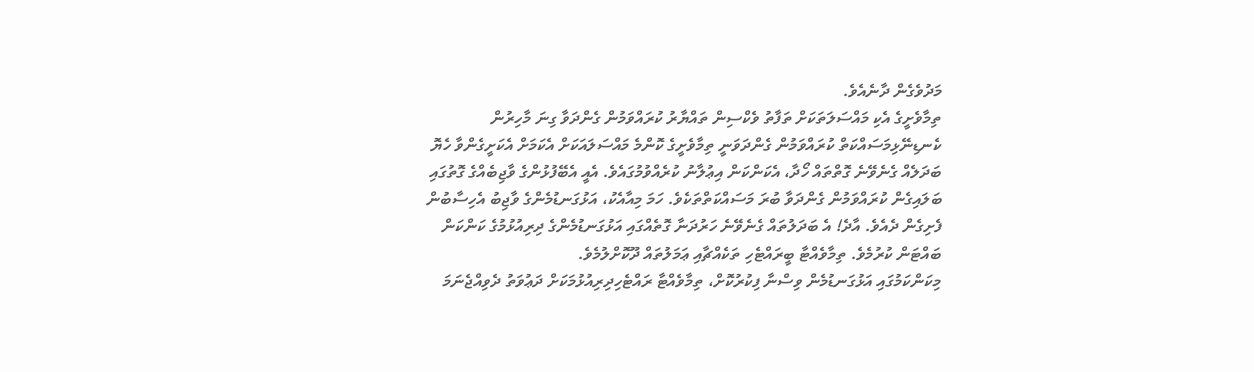މަދުވެގެން ދާނެއެވެ.
ތިމާވެށީގެ އެކި މައްސަލަތަކަށް ތަފާތު ވެކްސިން ތައްޔާރު ކުރައްވަމުން ގެންދަވާ ގިނަ މާހިރުން ކެނޑިނޭޅިމަސައްކަތް ކުރައްވަމުން ގެންދަވަނީ ތިމާވެށީގެ ކޮންމެ މައްސަލައަކަށް އެކަމަށް އެކަށީގެންވާ ހެޔޮ ބަދަލެއް ގެނެވޭނެ ގޮތްތައް ހޯދާ، އެކަންކަން އިޢުލާނު ކުރެއްވުމުގައެވެ. އެއީ އެބޭފުޅުންގެ ވާޖިބެއްގެ ގޮތުގައި ބަލައިގެން ކުރައްވަމުން ގެންދަވާ ބުރަ މަސައްކަތްތަކެވެ. ހަމަ މިއާއެކު، އަޅުގަނޑުމެންގެ ވާޖިބު އެހިސާބުން ފެށިގެން ދެއެވެ. އާދެ! އެ ބަދަލުތައް ގެނެވޭނެ ހަރުދަނާ ގޮތެއްގައި އަޅުގަނޑުމެންގެ ދިރިއުޅުމުގެ ކަންކަން ބައްޓަން ކުރުމެވެ. ތިމާވެއްޓާ ބީރައްޓެހި ތަކެއްޗާއި ޢަމަލުތައް ދޫކޮށްލުމެވެ.
މިކަންކަމުގައި އަޅުގަނޑުމެން ވިސްނާ ފިކުރުކޮށް، ތިމާވެއްޓާ ރައްޓެހިދިރިއުޅުމަކަށް ދަޢުވަތު ދެވިއްޖެނަމަ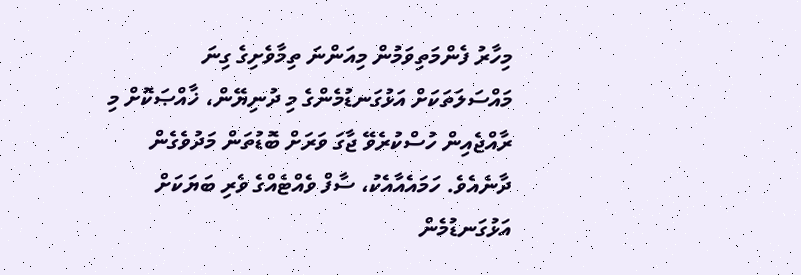މިހާރު ފެންމަތިވަމުން މިއަންނަ ތިމާވެށިގެ ގިނަ މައްސަލަތަކަށް އަޅުގަނޑުމެންގެ މި ދުނިޔޭން، ޚާއްޞަކޮށް މި ރާއްޖެއިން ހުސްކުރެވޭ ޖާގަ ވަރަށް ބޮޑުތަން މަދުވެގެން ދާނެއެވެ. ހަމައެއާއެކު، ސާފް ވެއްޓެއްގެ ވެރި ބަޔަކަށް އަޅުގަނޑުމެން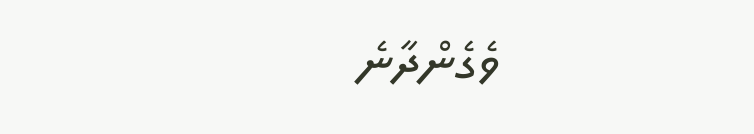ވެގެންދާނެ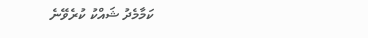ކަމާމެދު ޝައްކު ކުރެވޭނެ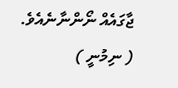ޖާގައެއް ނޯންނާނެއެވެ.
( ނިމުނީ )